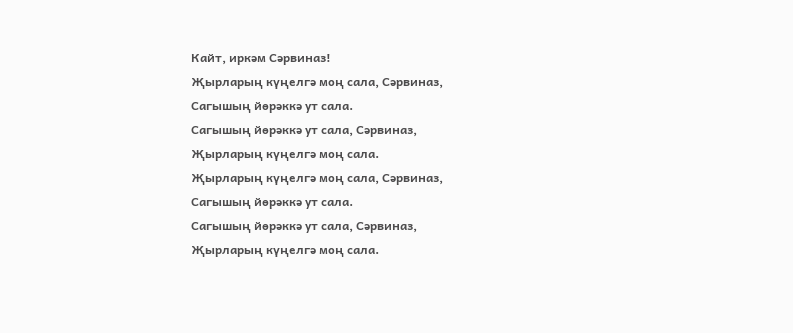Кайт, иркәм Сәрвиназ!
Җырларың күңелгә моң сала, Сәрвиназ,
Сагышың йөрәккә ут сала.
Сагышың йөрәккә ут сала, Сәрвиназ,
Җырларың күңелгә моң сала.
Җырларың күңелгә моң сала, Сәрвиназ,
Сагышың йөрәккә ут сала.
Сагышың йөрәккә ут сала, Сәрвиназ,
Җырларың күңелгә моң сала.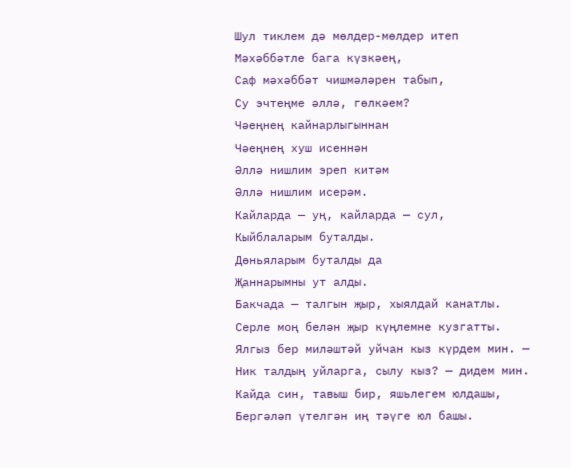Шул тиклем дә мөлдер-мөлдер итеп
Мәхәббәтле бага күзкәең,
Саф мәхәббәт чишмәләрен табып,
Су эчтеңме әллә, гөлкәем?
Чәеңнең кайнарлыгыннан
Чәеңнең хуш исеннән
Әллә нишлим эреп китәм
Әллә нишлим исерәм.
Кайларда — уң, кайларда — сул,
Кыйблаларым буталды.
Дөньяларым буталды да
Җаннарымны ут алды.
Бакчада — талгын җыр, хыялдай канатлы.
Серле моң белән җыр күңлемне кузгатты.
Ялгыз бер миләштәй уйчан кыз күрдем мин. —
Ник талдың уйларга, сылу кыз? — дидем мин.
Кайда син, тавыш бир, яшьлегем юлдашы,
Бергәләп үтелгән иң тәүге юл башы.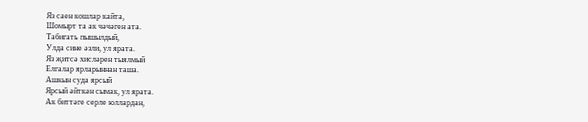Яз саен кошлар кайта,
Шомырт та ак чәчәген ата.
Табигать пышылдый,
Улда сине әзли, ул ярата.
Яз җитсә хисләрен тыялмый
Елгалар ярларыннан таша.
Ашкын суда ярсый
Ярсый әйткән сымак, ул ярата.
Ак биттәге серле юллардан,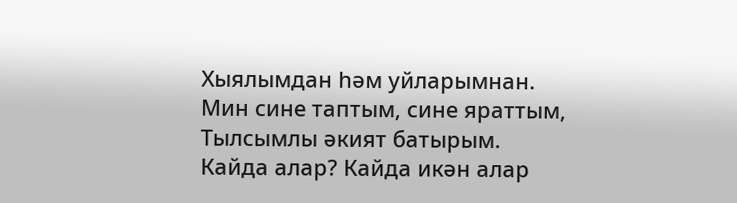Хыялымдан һәм уйларымнан.
Мин сине таптым, сине яраттым,
Тылсымлы әкият батырым.
Кайда алар? Кайда икән алар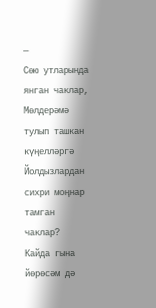—
Сөю утларында янган чаклар,
Мөлдерәмә тулып ташкан күңелләргә
Йолдызлардан сихри моңнар тамган чаклар?
Кайда гына йөрөсәм дә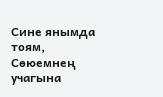Сине янымда тоям,
Сөюемнең учагына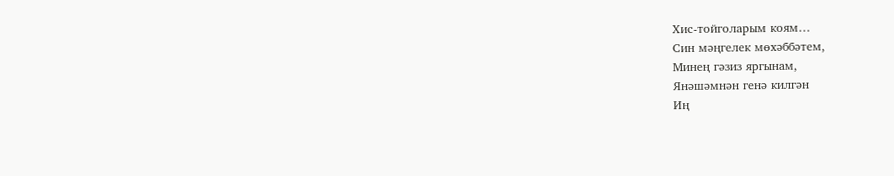Хис-тойголарым коям…
Син мәңгелек мөхәббәтем,
Минең гәзиз яргынам,
Янәшәмнән генә килгән
Иң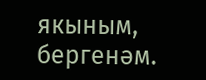якыным, бергенәм.